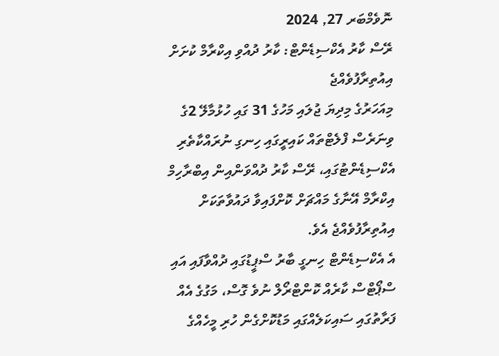ނޮވެމްބަރ 27, 2024
ރޭސް ކާރު އެކްސިޑެންޓް: ކާރު ދުއްވި އިކްރާމް ކުށަށް އިއުތިރާފުވެއްޖެ
މިއަހަރުގެ މިދިޔަ ޖުލައި މަހުގެ 31 ގައި ހުޅުމާލޭ 2ގެ ވިނަރެސް ފްލެޓްތައް ކައިރީގައި ހިނގި ނުރައްކާތެރި އެކްސިޑެންޓުގައި، ރޭސް ކާރު ދުއްވަންއިން އިބްރާހިމް އިކްރާމް އޭނާގެ މައްޗަށް ކޮށްފައިވާ ދައުވާތަކަށް އިއުތިރާފުވެއްޖެ އެވެ.
އެ އެކްސިޑެންޓް ހިނގީ ބާރު ސްޕީޑުގައި ދުއްވާފައި އައި ސްޕޯޓްސް ކާރެއް ކޮންޓްރޯލް ނުވެ ގޮސް، މަގުގެ އެއް ފަރާތުގައި ސައިކަލެއްގައި މަޑުކޮށްގެން ހުރި މީހެއްގެ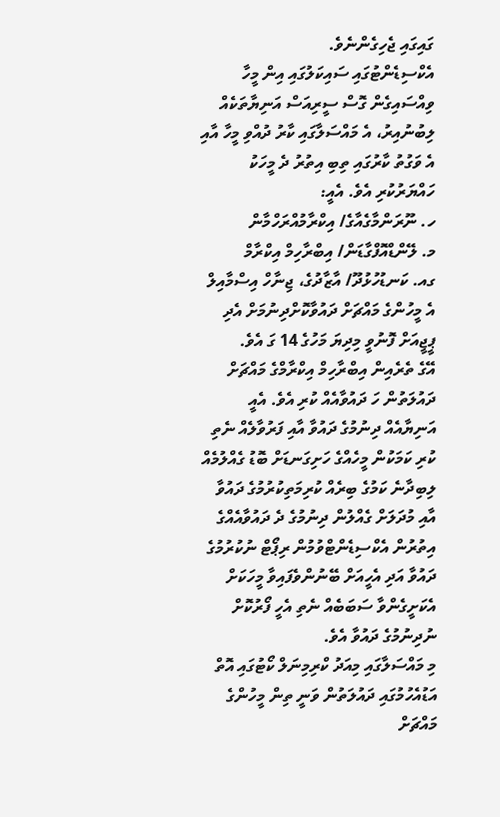ގައިގައި ޖެހިގެންނެވެ.
އެކްސިޑެންޓުގައި ސައިކަލުގައި އިން މީހާ ވިއްސައިގެން ގޮސް ސީރިއަސް އަނިޔާތަކެއް ލިބުނުއިރު، އެ މައްސަލާގައި ކާރު ދުއްވި މީހާ އާއި އެ ވަގުތު ކާރުގައި ތިބި އިތުރު ދެ މީހަކު ހައްޔަރުކުރި އެވެ. އެއީ:
ހ. ނޫރަންމާގެއާގެ/ އިކްރާމުއްރަހްމާން
މ. ލޭންޑްއޮފްގާޑަން/ އިބްރާހިމް އިކްރާމް
ގއ. ކަނޑުހުޅުދޫ/ އާޒާދުގެ، ޖިނާހް އިސްމާއިލް
އެ މީހުންގެ މައްޗަށް ދައުވާކޮށްދިނުމަށް އެދި ޕީޖީއަށް ފޮނުވީ މިދިޔަ މަހުގެ 14 ގަ އެވެ.
އޭގެ ތެރެއިން އިބްރާހިމް އިކްރާމްގެ މައްޗަށް ދައުލަތުން ހަ ދައުވާއެއް ކުރި އެވެ. އެއީ އަނިޔާއެއް ދިނުމުގެ ދައުވާ އާއި ފަރުވާލެއް ނެތި ކުރި ކަމަކުން މީހެއްގެ ހަށިގަނޑަށް ބޮޑު ގެއްލުމެއް ލިބިދާނެ ކަމުގެ ބިރެއް ކުރިމަތިކުރުމުގެ ދައުވާ އާއި މުދަލަށް ގެއްލުން ދިނުމުގެ ދެ ދައުވާއެއްގެ އިތުރުން އެކްސިޑެންޓްވުމުން ރިޕޯޓް ނުކުރުމުގެ ދައުވާ އަދި އެހީއަށް ބޭނުންވެފައިވާ މީހަކަށް އެކަށީގެންވާ ސަބަބެއް ނެތި އެހީ ފޯރުކޮށް ނުދިނުމުގެ ދައުވާ އެވެ.
މި މައްސަލާގައި މިއަދު ކްރިމިނަލް ކޯޓުގައި އޮތް އަޑުއެހުމުގައި ދައުލަތުން ވަނީ ތިން މީހުންގެ މައްޗަށް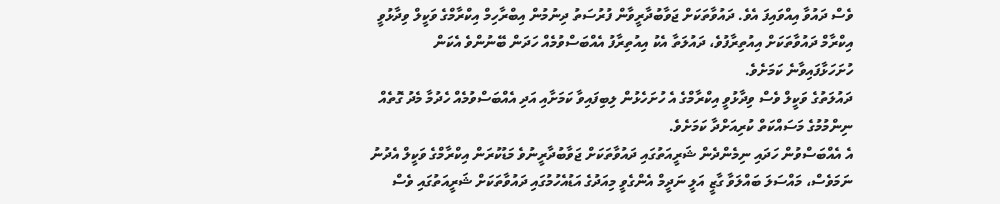ވެސް ދައުވާ އިއްވައިފަ އެވެ. ދައުވާތަކަށް ޖަވާބުދާރީވާން ފުރުސަތު ދިނުމުން އިބްރާހިމް އިކްރާމްގެ ވަކީލް ވިދާޅުވީ އިކްރާމް ދައުވާތަކަށް އިއުތިރާފުވެ، ދައުލަތާ އެކު އިއުތިރާފު އެއްބަސްވުމެއް ހަދަން ބޭނުންވެ އެކަން ހުށަހަޅާފައިވާނެ ކަމަށެވެ.
ދައުލަތުގެ ވަކީލް ވެސް ވިދާޅުވީ އިކްރާމްގެ އެ ހުށަހެޅުން ލިބިފައިވާ ކަމަށާއި އަދި އެއްބަސްވުމެއް ހެދުމާ މެދު ގޮތެއް ނިންމުމުގެ މަސައްކަތް ކުރިއަށްދާ ކަމަށެވެ.
އެ އެއްބަސްވުން ހަދައި ނިމެންދެން ޝަރީއަތުގައި ދައުވާތަކަށް ޖަވާބުދާރީނުވެ މަޑުކުރަން އިކްރާމްގެ ވަކީލް އެދުނު ނަމަވެސް، މައްސަލަ ބައްލަވާ ގާޒީ އަލީ ނަދީމް އެންގެވީ މިއަދުގެ އަޑުއެހުމުގައި ދައުވާތަކަށް ޝަރީއަތުގައި ވެސް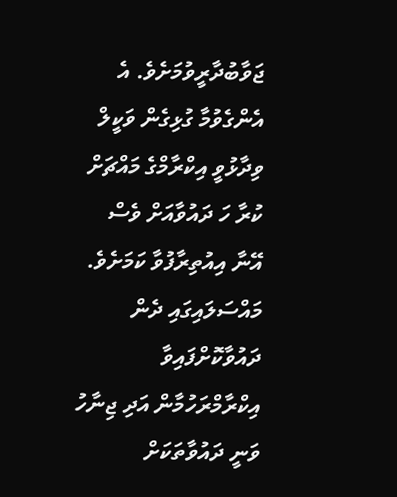ޖަވާބުދާރީވުމަށެވެ. އެ އެންގެވުމާ ގުޅިގެން ވަކީލް ވިދާޅުވީ އިކްރާމްގެ މައްޗަށް ކުރާ ހަ ދައުވާއަށް ވެސް އޭނާ އިއުތިރާފުވާ ކަމަށެވެ.
މައްސަލައިގައި ދެން ދައުވާކޮށްފައިވާ އިކްރާމްރަހުމާން އަދި ޖިނާހު ވަނީ ދައުވާތަކަށް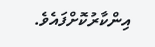އިންކާރުކޮށްފައެވެ.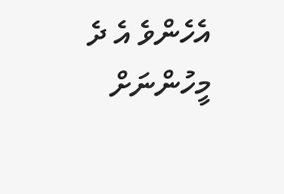އެހެންވެ އެ ދެ މީހުންނަށް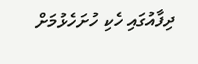ދިފާއުގައި ހެކި ހުށަހެޅުމަށް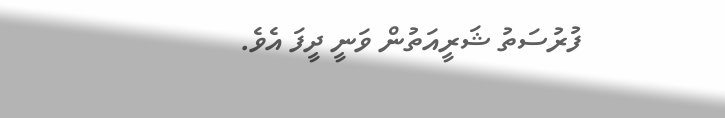ފުރުސަތު ޝަރީއަތުން ވަނީ ދީފަ އެވެ.